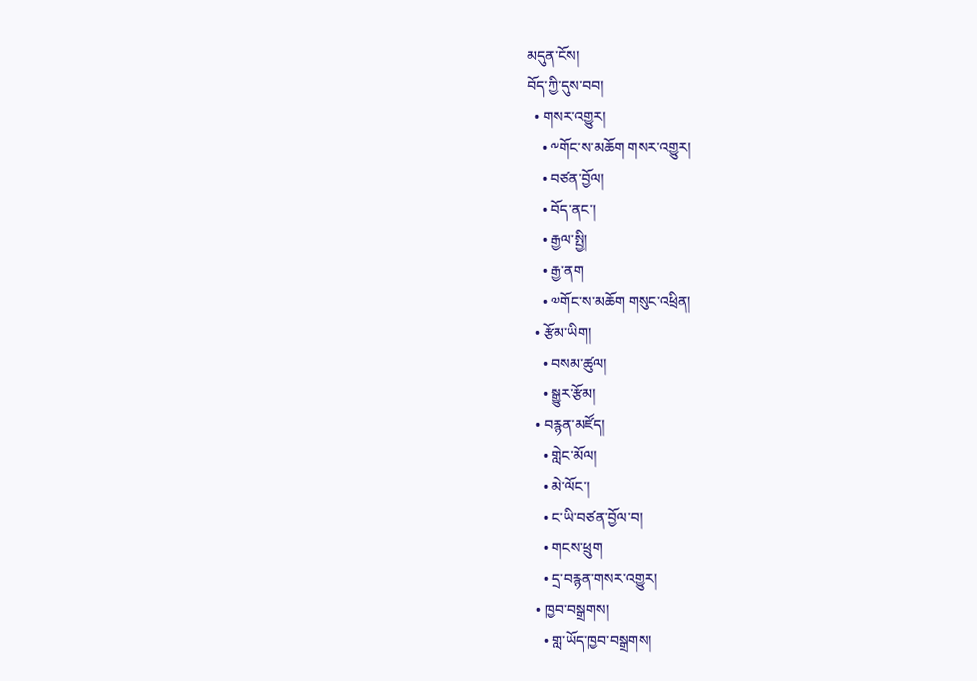མདུན་ངོས།
བོད་ཀྱི་དུས་བབ།
  • གསར་འགྱུར།
    • ༸གོང་ས་མཆོག གསར་འགྱུར།
    • བཙན་བྱོལ།
    • བོད་ནང་།
    • རྒྱལ་སྤྱི།
    • རྒྱ་ནག
    • ༧གོང་ས་མཆོག གསུང་འཕྲིན།
  • རྩོམ་ཡིག།
    • བསམ་ཚུལ།
    • སྒྱུར་རྩོམ།
  • བརྙན་མཛོད།
    • གླེང་མོལ།
    • མེ་ལོང་།
    • ང་ཡི་བཙན་བྱོལ་བ།
    • གངས་ཕྲུག
    • དྲ་བརྙན་གསར་འགྱུར།
  • ཁྱབ་བསྒྲགས།
    • གླ་ཡོད་ཁྱབ་བསྒྲགས།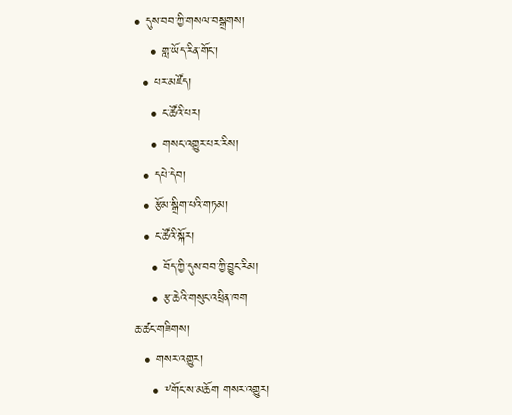• དུས་བབ་ཀྱི་གསལ་བསྒྲགས།
    • གླ་ཡོད་རིན་གོང་།
  • པར་མཛོད།
    • ང་ཚོའི་པར།
    • གསང་འགྱུར་པར་རིས།
  • དཔེ་དེབ།
  • རྩོམ་སྒྲིག་པའི་གཏམ།
  • ང་ཚོའི་སྐོར།
    • བོད་ཀྱི་དུས་བབ་ཀྱི་བྱུང་རིམ།
    • རྩ་ཆེའི་གསུང་འཕྲིན་ཁག
ཆ་ཚང་གཟིགས།
  • གསར་འགྱུར།
    • ༸གོང་ས་མཆོག གསར་འགྱུར།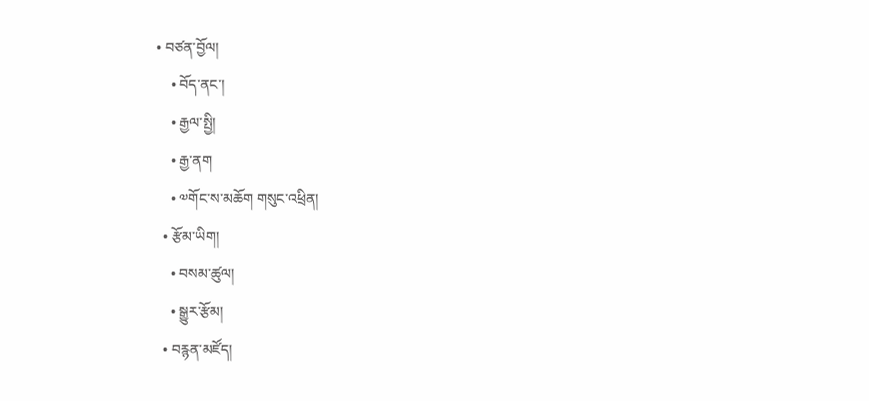• བཙན་བྱོལ།
    • བོད་ནང་།
    • རྒྱལ་སྤྱི།
    • རྒྱ་ནག
    • ༧གོང་ས་མཆོག གསུང་འཕྲིན།
  • རྩོམ་ཡིག།
    • བསམ་ཚུལ།
    • སྒྱུར་རྩོམ།
  • བརྙན་མཛོད།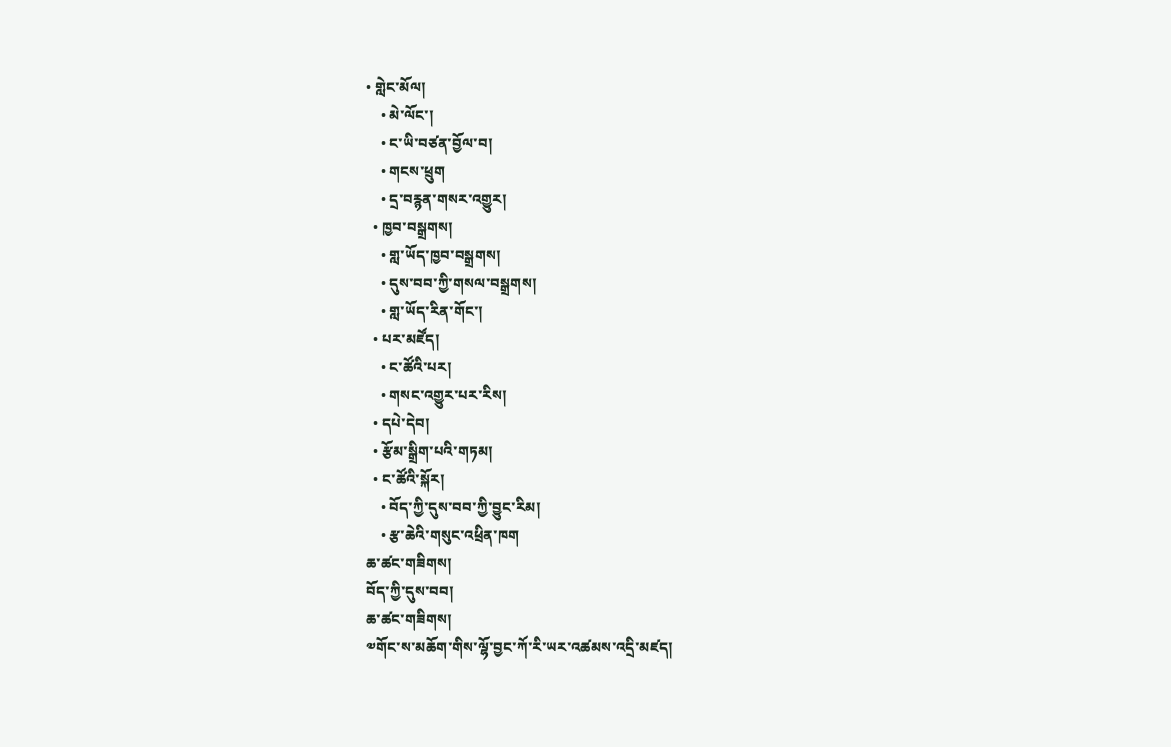• གླེང་མོལ།
    • མེ་ལོང་།
    • ང་ཡི་བཙན་བྱོལ་བ།
    • གངས་ཕྲུག
    • དྲ་བརྙན་གསར་འགྱུར།
  • ཁྱབ་བསྒྲགས།
    • གླ་ཡོད་ཁྱབ་བསྒྲགས།
    • དུས་བབ་ཀྱི་གསལ་བསྒྲགས།
    • གླ་ཡོད་རིན་གོང་།
  • པར་མཛོད།
    • ང་ཚོའི་པར།
    • གསང་འགྱུར་པར་རིས།
  • དཔེ་དེབ།
  • རྩོམ་སྒྲིག་པའི་གཏམ།
  • ང་ཚོའི་སྐོར།
    • བོད་ཀྱི་དུས་བབ་ཀྱི་བྱུང་རིམ།
    • རྩ་ཆེའི་གསུང་འཕྲིན་ཁག
ཆ་ཚང་གཟིགས།
བོད་ཀྱི་དུས་བབ།
ཆ་ཚང་གཟིགས།
༧གོང་ས་མཆོག་གིས་ལྷོ་བྱང་ཀོ་རི་ཡར་འཚམས་འདྲི་མཛད།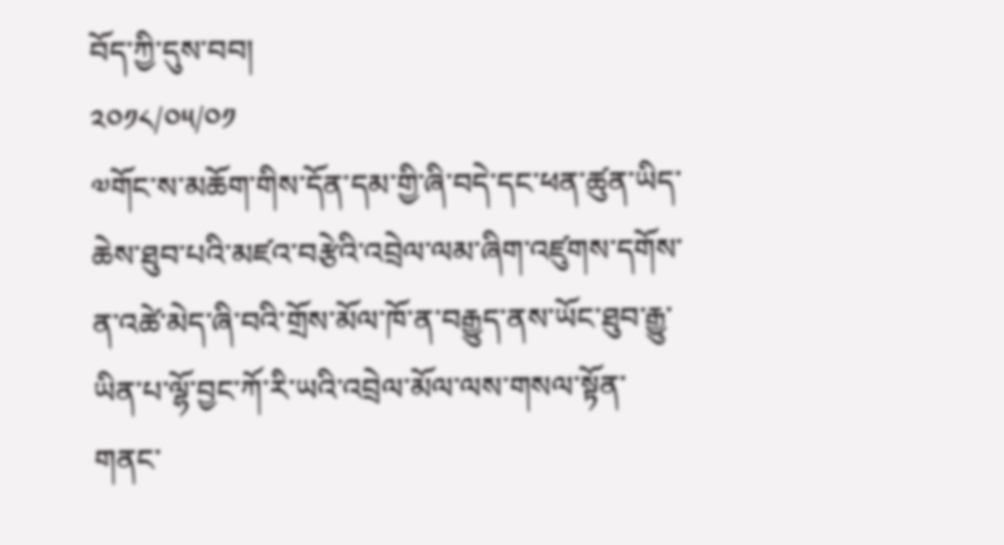བོད་ཀྱི་དུས་བབ།
༢༠༡༨/༠༥/༠༡
༧གོང་ས་མཆོག་གིས་དོན་དམ་གྱི་ཞི་བདེ་དང་ཕན་ཚུན་ཡིད་ཆེས་ཐུབ་པའི་མཛའ་བརྩེའི་འབྲེལ་ལམ་ཞིག་འཛུགས་དགོས་ན་འཚེ་མེད་ཞི་བའི་གྲོས་མོལ་ཁོ་ན་བརྒྱུད་ནས་ཡོང་ཐུབ་རྒྱུ་ཡིན་པ་ལྷོ་བྱང་ཀོ་རི་ཡའི་འབྲེལ་མོལ་ལས་གསལ་སྟོན་གནང་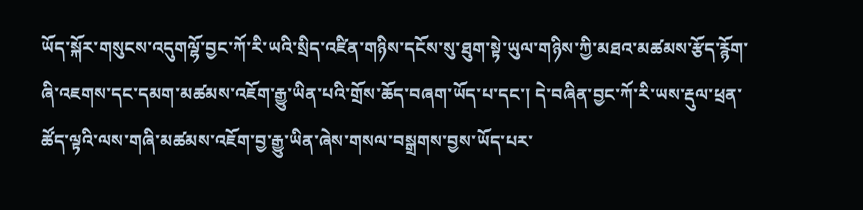ཡོད་སྐོར་གསུངས་འདུགལྷོ་བྱང་ཀོ་རི་ཡའི་སྲིད་འཛིན་གཉིས་དངོས་སུ་ཐུག་སྟེ་ཡུལ་གཉིས་ཀྱི་མཐའ་མཚམས་རྩོད་རྙོག་ཞི་འཇགས་དང་དམག་མཚམས་འཇོག་རྒྱུ་ཡིན་པའི་གྲོས་ཆོད་བཞག་ཡོད་པ་དང་། དེ་བཞིན་བྱང་ཀོ་རི་ཡས་རྡུལ་ཕྲན་ཚོད་ལྟའི་ལས་གཞི་མཚམས་འཇོག་བྱ་རྒྱུ་ཡིན་ཞེས་གསལ་བསྒྲགས་བྱས་ཡོད་པར་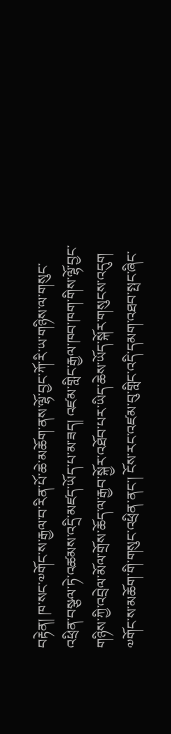བརྟེན། ཁ་སང་༧གོང་ས་རྒྱལ་བ་རིན་པོ་ཆེ་མཆོག་ནས་ལྷོ་བྱང་ཀོ་རི་ཡ་གཉིས་ལ་གསུང་འཕྲིན་བསྩལ་ཏེ་འཚམས་འདྲི་མཛད་ཡོད་པ་མ་ཟད། འཛམ་གླིང་རྒྱལ་ཁབ་ཁག་གིས་ལྷོ་བྱང་གཉིས་ཀྱི་འབྲེལ་མོལ་གྲོས་ཆོད་ལ་རྒྱབ་སྐྱོར་འཐོབ་པར་ཡིད་ཆེས་ཡོད་སྐོར་གསུངས་འདུག
༧གོང་ས་མཆོག་གི་གསུང་འཕྲིན་ནང་། ངོས་རང་འཛམ་བུ་གླིང་འདི་དམག་འཐབ་སྤང་ཞིང་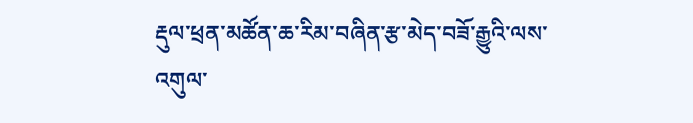རྡུལ་ཕྲན་མཚོན་ཆ་རིམ་བཞིན་རྩ་མེད་བཟོ་རྒྱུའི་ལས་འགུལ་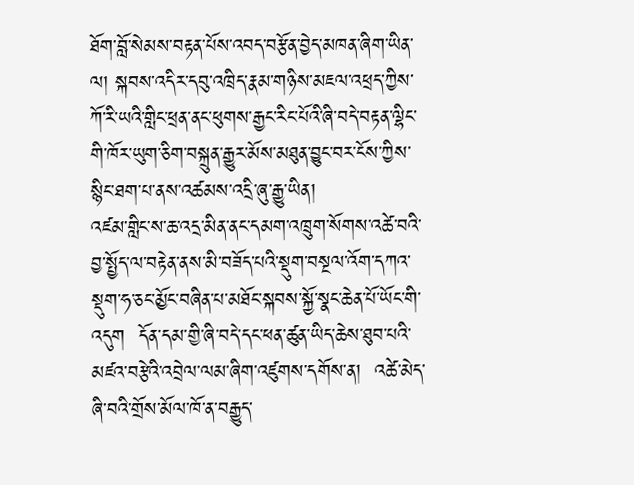ཐོག་བློ་སེམས་བརྟན་པོས་འབད་བརྩོན་བྱེད་མཁན་ཞིག་ཡིན་ལ། སྐབས་འདིར་དབུ་འཁྲིད་རྣམ་གཉིས་མཇལ་འཕྲད་ཀྱིས་ཀོ་རི་ཡའི་གླིང་ཕྲན་ནང་ཕུགས་རྒྱང་རིང་པོའི་ཞི་བདེ་བརྟན་ལྷིང་གི་ཁོར་ཡུག་ཅིག་བསྐྲུན་རྒྱུར་མོས་མཐུན་བྱུང་བར་ངོས་ཀྱིས་སྙིང་ཐག་པ་ནས་འཚམས་འདྲི་ཞུ་རྒྱུ་ཡིན།
འཛམ་གླིང་ས་ཆ་འདྲ་མིན་ནང་དམག་འཁྲུག་སོགས་འཚེ་བའི་བྱ་སྤྱོད་ལ་བརྟེན་ནས་མི་བཟོད་པའི་སྡུག་བསྔལ་འོག་དཀའ་སྡུག་ཧ་ཅང་མྱོང་བཞིན་པ་མཐོང་སྐབས་སྐྱོ་སྣང་ཆེན་པོ་ཡོང་གི་འདུག  དོན་དམ་གྱི་ཞི་བདེ་དང་ཕན་ཚུན་ཡིད་ཆེས་ཐུབ་པའི་མཛའ་བརྩེའི་འབྲེལ་ལམ་ཞིག་འཛུགས་དགོས་ན།  འཚེ་མེད་ཞི་བའི་གྲོས་མོལ་ཁོ་ན་བརྒྱུད་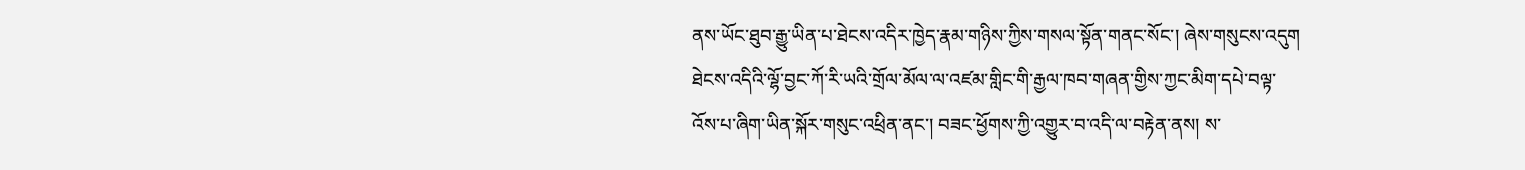ནས་ཡོང་ཐུབ་རྒྱུ་ཡིན་པ་ཐེངས་འདིར་ཁྱེད་རྣམ་གཉིས་ཀྱིས་གསལ་སྟོན་གནང་སོང་། ཞེས་གསུངས་འདུག
ཐེངས་འདིའི་ལྷོ་བྱང་ཀོ་རི་ཡའི་གྲོལ་མོལ་ལ་འཛམ་གླིང་གི་རྒྱལ་ཁབ་གཞན་གྱིས་ཀྱང་མིག་དཔེ་བལྟ་འོས་པ་ཞིག་ཡིན་སྐོར་གསུང་འཕྲིན་ནང་། བཟང་ཕྱོགས་ཀྱི་འགྱུར་བ་འདི་ལ་བརྟེན་ནས། ས་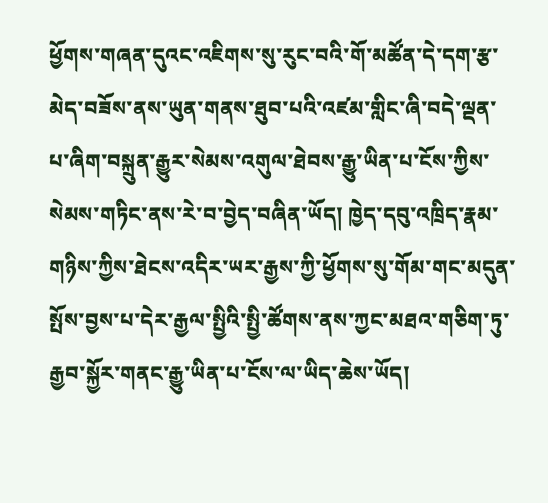ཕྱོགས་གཞན་དུའང་འཇིགས་སུ་རུང་བའི་གོ་མཚོན་དེ་དག་རྩ་མེད་བཟོས་ནས་ཡུན་གནས་ཐུབ་པའི་འཛམ་གླིང་ཞི་བདེ་ལྡན་པ་ཞིག་བསྐྲུན་རྒྱུར་སེམས་འགུལ་ཐེབས་རྒྱུ་ཡིན་པ་ངོས་ཀྱིས་སེམས་གཏིང་ནས་རེ་བ་བྱེད་བཞིན་ཡོད། ཁྱེད་དབུ་འཁྲིད་རྣམ་གཉིས་ཀྱིས་ཐེངས་འདིར་ཡར་རྒྱས་ཀྱི་ཕྱོགས་སུ་གོམ་གང་མདུན་སྤོས་བྱས་པ་དེར་རྒྱལ་སྤྱིའི་སྤྱི་ཚོགས་ནས་ཀྱང་མཐའ་གཅིག་ཏུ་རྒྱབ་སྐྱོར་གནང་རྒྱུ་ཡིན་པ་ངོས་ལ་ཡིད་ཆེས་ཡོད།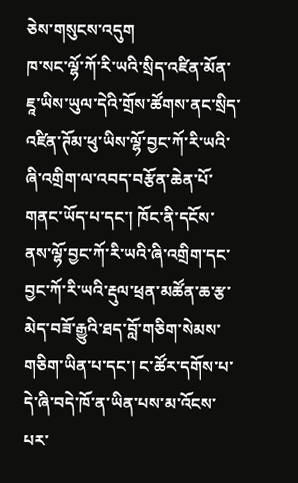ཅེས་གསུངས་འདུག
ཁ་སང་ལྷོ་ཀོ་རི་ཡའི་སྲིད་འཛིན་མོན་ཇཱ་ཡིས་ཡུལ་དེའི་གྲོས་ཚོགས་ནང་སྲིད་འཛིན་ཊོམ་ཕུ་ཡིས་ལྷོ་བྱང་ཀོ་རི་ཡའི་ཞི་འགྲིག་ལ་འབད་བརྩོན་ཆེན་པོ་གནང་ཡོད་པ་དང་། ཁོང་ནི་དངོས་ནས་ལྷོ་བྱང་ཀོ་རི་ཡའི་ཞི་འགྲིག་དང་བྱང་ཀོ་རི་ཡའི་རྡུལ་ཕྲན་མཚོན་ཆ་རྩ་མེད་བཟོ་རྒྱུའི་ཐད་བློ་གཅིག་སེམས་གཅིག་ཡིན་པ་དང་། ང་ཚོར་དགོས་པ་དེ་ཞི་བདེ་ཁོ་ན་ཡིན་པས་མ་འོངས་པར་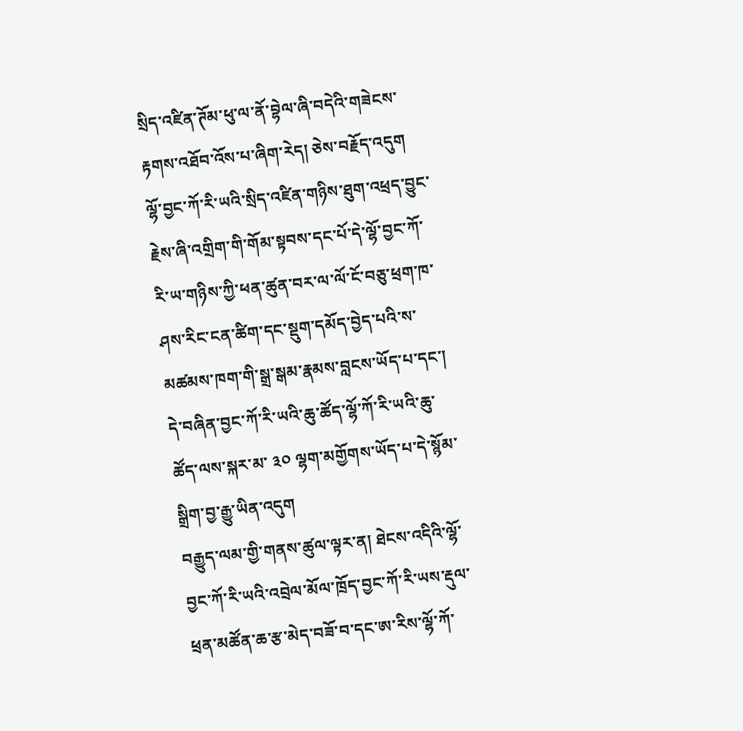སྲིད་འཛིན་ཊོམ་ཕུ་ལ་ནོ་བྷེལ་ཞི་བདེའི་གཟེངས་རྟགས་འཐོབ་འོས་པ་ཞིག་རེད། ཅེས་བརྗོད་འདུག
ལྷོ་བྱང་ཀོ་རི་ཡའི་སྲིད་འཛིན་གཉིས་ཐུག་འཕྲད་བྱུང་རྗེས་ཞི་འགྲིག་གི་གོམ་སྟབས་དང་པོ་དེ་ལྷོ་བྱང་ཀོ་རི་ཡ་གཉིས་ཀྱི་ཕན་ཚུན་བར་ལ་ལོ་ངོ་བཅུ་ཕྲག་ཁ་ཤས་རིང་ངན་ཚིག་དང་སྡུག་དམོད་བྱེད་པའི་ས་མཚམས་ཁག་གི་སྒྲ་སྒམ་རྣམས་བླངས་ཡོད་པ་དང་། དེ་བཞིན་བྱང་ཀོ་རི་ཡའི་ཆུ་ཚོད་ལྷོ་ཀོ་རི་ཡའི་ཆུ་ཚོད་ལས་སྐར་མ་ ༣༠ ལྷག་མགྱོགས་ཡོད་པ་དེ་སྙོམ་སྒྲིག་བྱ་རྒྱུ་ཡིན་འདུག
བརྒྱུད་ལམ་གྱི་གནས་ཚུལ་ལྟར་ན། ཐེངས་འདིའི་ལྷོ་བྱང་ཀོ་རི་ཡའི་འབྲེལ་མོལ་ཁྲོད་བྱང་ཀོ་རི་ཡས་རྡུལ་ཕྲན་མཚོན་ཆ་རྩ་མེད་བཟོ་བ་དང་ཨ་རིས་ལྷོ་ཀོ་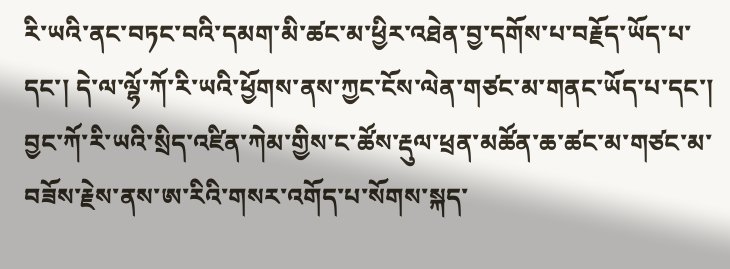རི་ཡའི་ནང་བཏང་བའི་དམག་མི་ཚང་མ་ཕྱིར་འཐེན་བྱ་དགོས་པ་བརྗོད་ཡོད་པ་དང་། དེ་ལ་ལྷོ་ཀོ་རི་ཡའི་ཕྱོགས་ནས་ཀྱང་ངོས་ལེན་གཙང་མ་གནང་ཡོད་པ་དང་། བྱང་ཀོ་རི་ཡའི་སྲིད་འཛིན་ཀེམ་གྱིས་ང་ཚོས་རྡུལ་ཕྲན་མཚོན་ཆ་ཚང་མ་གཙང་མ་བཟོས་རྗེས་ནས་ཨ་རིའི་གསར་འགོད་པ་སོགས་སྐད་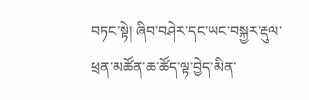བཏང་སྟེ། ཞིབ་བཤེར་དང་ཡང་བསྐྱར་རྡུལ་ཕྲན་མཚོན་ཆ་ཚོད་ལྟ་བྱེད་མིན་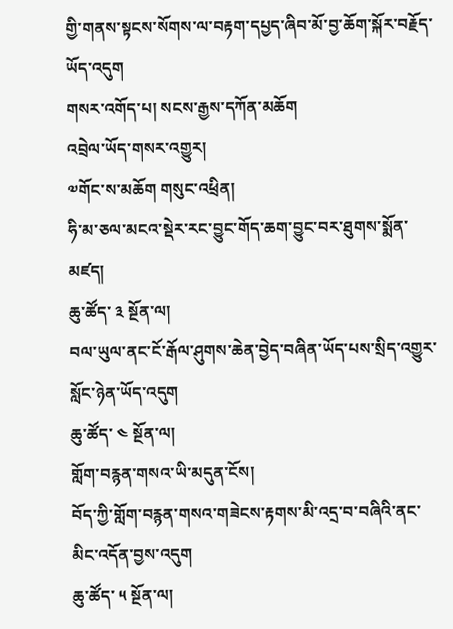གྱི་གནས་སྟངས་སོགས་ལ་བརྟག་དཔྱད་ཞིབ་མོ་བྱ་ཆོག་སྐོར་བརྗོད་ཡོད་འདུག
གསར་འགོད་པ། སངས་རྒྱས་དཀོན་མཆོག
འབྲེལ་ཡོད་གསར་འགྱུར།
༧གོང་ས་མཆོག གསུང་འཕྲིན།
ཧི་མ་ཅལ་མངའ་སྡེར་རང་བྱུང་གོད་ཆག་བྱུང་བར་ཐུགས་སྨོན་མཛད།
ཆུ་ཚོད་ ༣ སྔོན་ལ།
བལ་ཡུལ་ནང་ངོ་རྒོལ་ཤུགས་ཆེན་བྱེད་བཞིན་ཡོད་པས་སྲིད་འགྱུར་སློང་ཉེན་ཡོད་འདུག
ཆུ་ཚོད་ ༤ སྔོན་ལ།
གློག་བརྙན་གསའ་ཡི་མདུན་ངོས།
བོད་ཀྱི་གློག་བརྙན་གསའ་གཟེངས་རྟགས་མི་འདྲ་བ་བཞིའི་ནང་མིང་འདོན་བྱས་འདུག
ཆུ་ཚོད་ ༥ སྔོན་ལ།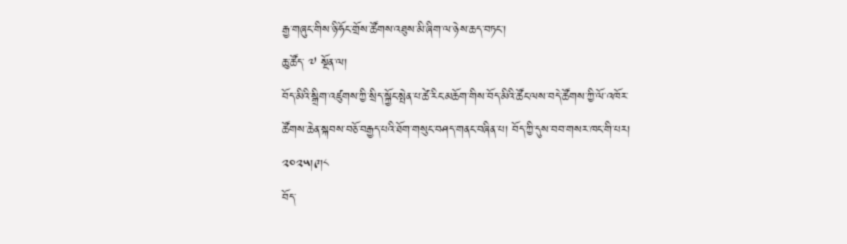རྒྱ་གཞུང་གིས་ཉི་ཧོང་གྲོས་ཚོགས་འཐུས་མི་ཞིག་ལ་ཉེས་ཆད་བཏང་།
ཆུ་ཚོད་ ༧ སྔོན་ལ།
བོད་མིའི་སྒྲིག་འཛུགས་ཀྱི་སྲིད་སྐྱོང་སྤེན་པ་ཚེ་རིང་མཆོག་གིས་བོད་མིའི་ཚོང་ལས་བདེ་ཚོགས་ཀྱི་ལོ་འཁོར་ཚོགས་ཆེན་སྐབས་བཅོ་བརྒྱད་པའི་ཐོག་གསུང་བཤད་གནང་བཞིན་པ། བོད་ཀྱི་དུས་བབ་གསར་ཁང་གི་པར། ༢༠༢༥།༩།༨
བོད་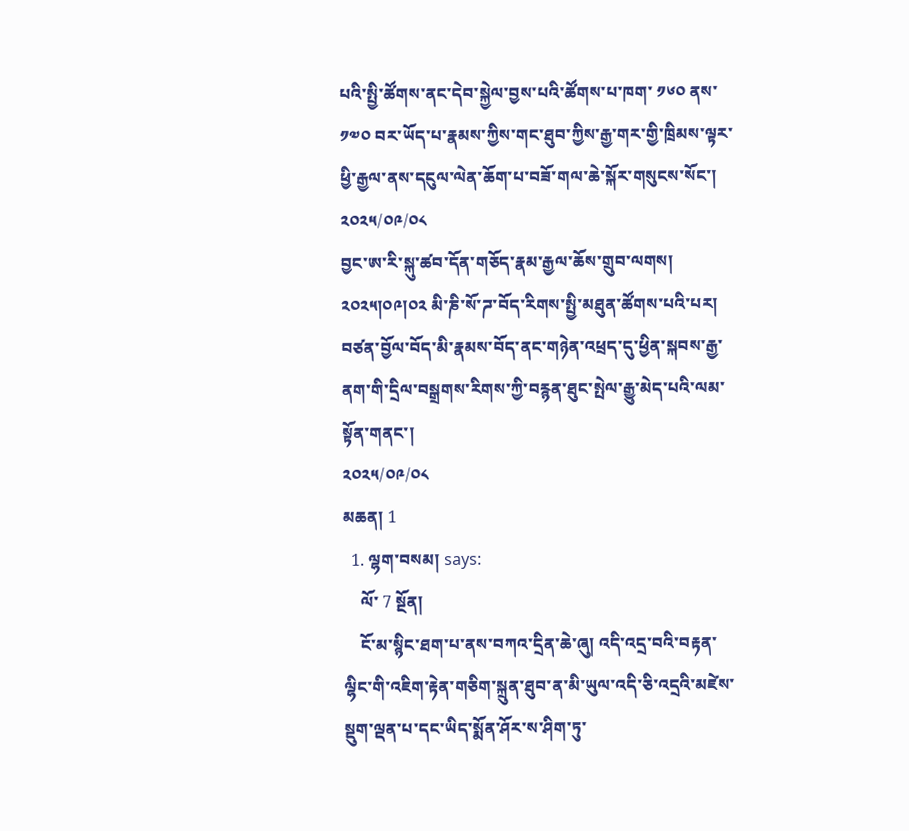པའི་སྤྱི་ཚོགས་ནང་དེབ་སྐྱེལ་བྱས་པའི་ཚོགས་པ་ཁག་ ༡༦༠ ནས་ ༡༧༠ བར་ཡོད་པ་རྣམས་ཀྱིས་གང་ཐུབ་ཀྱིས་རྒྱ་གར་གྱི་ཁྲིམས་ལྟར་ཕྱི་རྒྱལ་ནས་དངུལ་ལེན་ཆོག་པ་བཟོ་གལ་ཆེ་སྐོར་གསུངས་སོང་།
༢༠༢༥/༠༩/༠༨
བྱང་ཨ་རི་སྐུ་ཚབ་དོན་གཅོད་རྣམ་རྒྱལ་ཆོས་གྲུབ་ལགས། ༢༠༢༥།༠༩།༠༢ མི་ཎི་སོ་ཌ་བོད་རིགས་སྤྱི་མཐུན་ཚོགས་པའི་པར།
བཙན་བྱོལ་བོད་མི་རྣམས་བོད་ནང་གཉེན་འཕྲད་དུ་ཕྱིན་སྐབས་རྒྱ་ནག་གི་དྲིལ་བསྒྲགས་རིགས་ཀྱི་བརྙན་ཐུང་སྤེལ་རྒྱུ་མེད་པའི་ལམ་སྟོན་གནང་།
༢༠༢༥/༠༩/༠༨
མཆན། 1
  1. ལྷག་བསམ། says:
    ལོ་ 7 སྔོན།
    ངོ་མ་སྙིང་ཐག་པ་ནས་བཀའ་དྲིན་ཆེ་ཞུ། འདི་འདྲ་བའི་བརྟན་ལྷིང་གི་འཇིག་རྟེན་གཅིག་སྐྲུན་ཐུབ་ན་མི་ཡུལ་འདི་ཅི་འདྲའི་མཛེས་སྡུག་ལྡན་པ་དང་ཡིད་སྨོན་ཤོར་ས་ཤིག་ཏུ་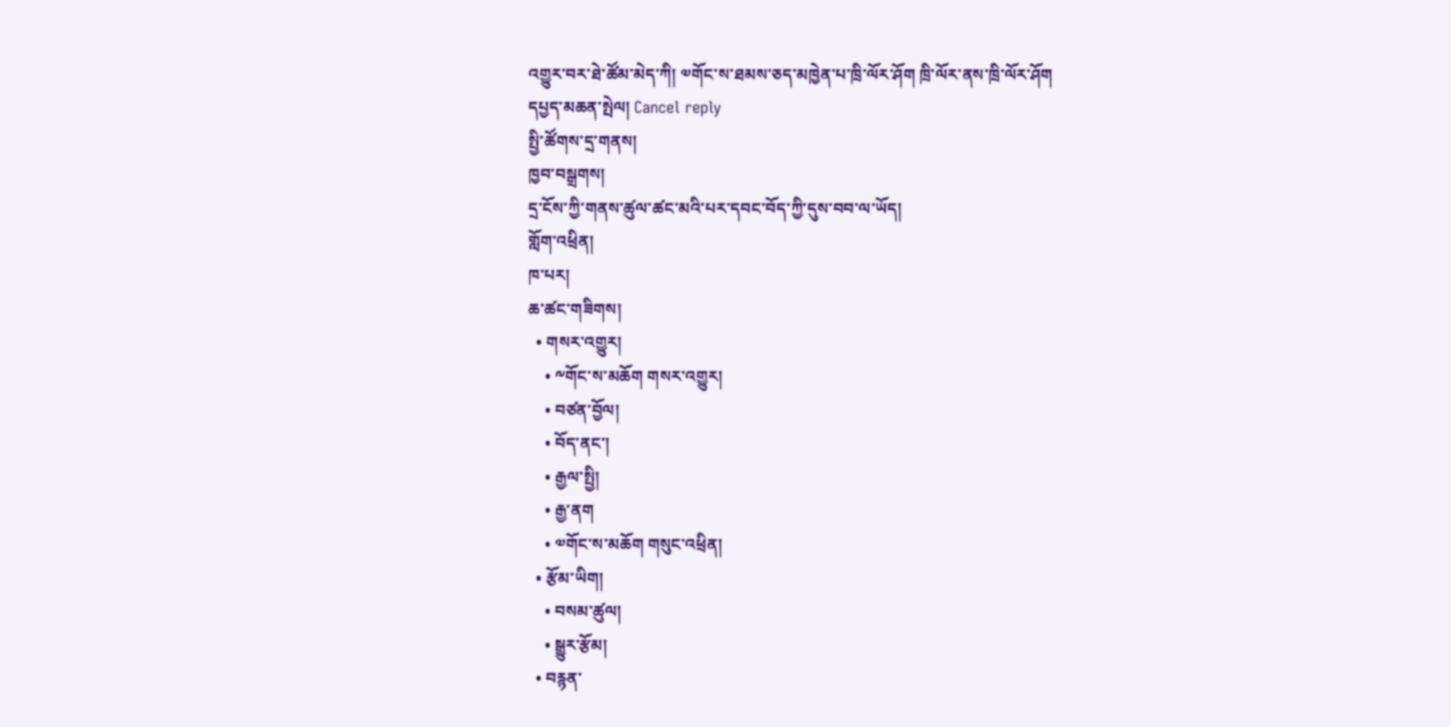འགྱུར་བར་ཐེ་ཚོམ་མེད་ཀི། ༧གོང་ས་ཐམས་ཅད་མཁྱེན་པ་ཁྲི་ལོར་ཤོག ཁྲི་ལོར་ནས་ཁྲི་ལོར་ཤོག
དཔྱད་མཆན་སྤེལ། Cancel reply
སྤྱི་ཚོགས་དྲ་གནས།
ཁྱབ་བསྒྲགས།
དྲ་ངོས་ཀྱི་གནས་ཚུལ་ཚང་མའི་པར་དབང་བོད་ཀྱི་དུས་བབ་ལ་ཡོད།
གློག་འཕྲིན།
ཁ་པར།
ཆ་ཚང་གཟིགས།
  • གསར་འགྱུར།
    • ༸གོང་ས་མཆོག གསར་འགྱུར།
    • བཙན་བྱོལ།
    • བོད་ནང་།
    • རྒྱལ་སྤྱི།
    • རྒྱ་ནག
    • ༧གོང་ས་མཆོག གསུང་འཕྲིན།
  • རྩོམ་ཡིག།
    • བསམ་ཚུལ།
    • སྒྱུར་རྩོམ།
  • བརྙན་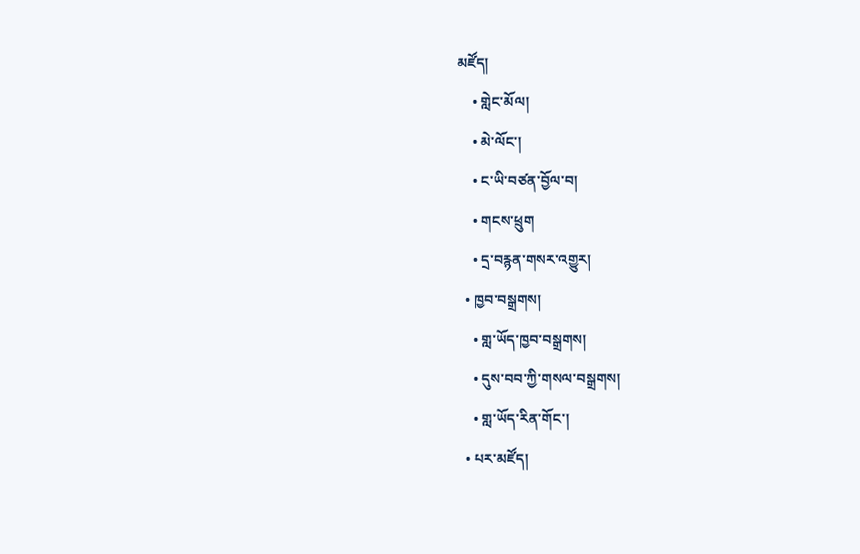མཛོད།
    • གླེང་མོལ།
    • མེ་ལོང་།
    • ང་ཡི་བཙན་བྱོལ་བ།
    • གངས་ཕྲུག
    • དྲ་བརྙན་གསར་འགྱུར།
  • ཁྱབ་བསྒྲགས།
    • གླ་ཡོད་ཁྱབ་བསྒྲགས།
    • དུས་བབ་ཀྱི་གསལ་བསྒྲགས།
    • གླ་ཡོད་རིན་གོང་།
  • པར་མཛོད།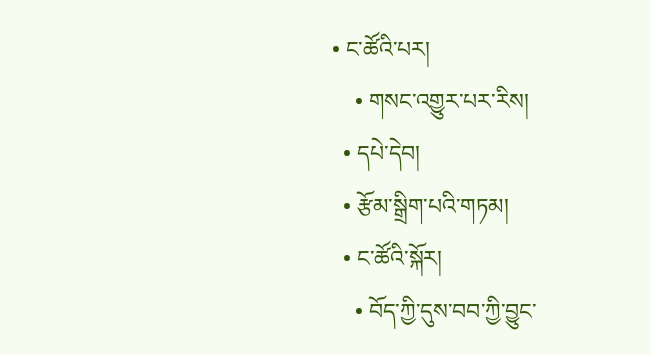• ང་ཚོའི་པར།
    • གསང་འགྱུར་པར་རིས།
  • དཔེ་དེབ།
  • རྩོམ་སྒྲིག་པའི་གཏམ།
  • ང་ཚོའི་སྐོར།
    • བོད་ཀྱི་དུས་བབ་ཀྱི་བྱུང་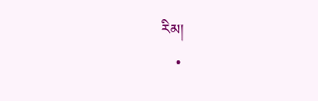རིམ།
    •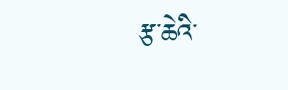རྩ་ཆེའི་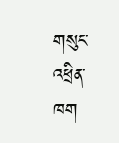གསུང་འཕྲིན་ཁག